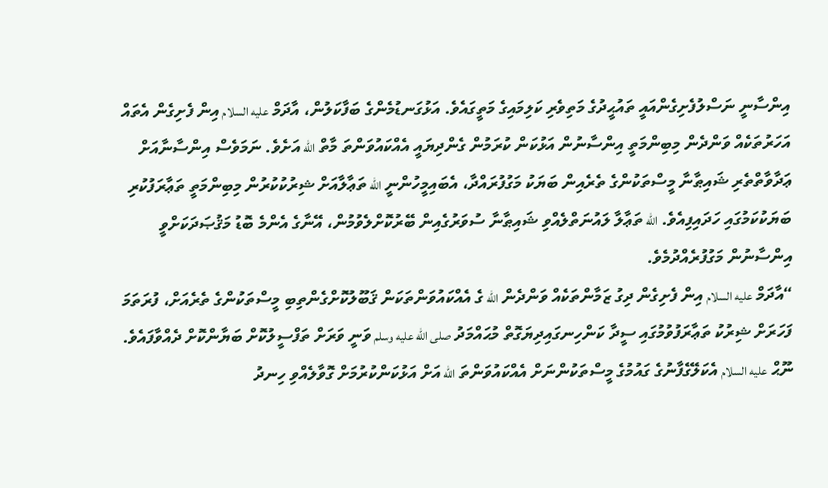އިންސާނީ ނަސްލުފެށިގެންއައީ ތައުޙީދުގެ މަތިވެރި ކަލިމައިގެ މަތީގައެވެ. އަޅުގަނޑުމެންގެ ބަފާކަލުން، އާދަމް عليه السلام އިން ފެށިގެން އެތައް އަހަރުތަކެއް ވަންދެން މިބިންމަތީ އިންސާނުން އަޅުކަން ކުރަމުން ގެންދިޔައީ އެއްކައުވަންތަ މާތް الله އަށެވެ. ނަމަވެސް އިންސާނާއަށް ޢަދާވާތްތެރި ޝައިޠާނާ މީސްތަކުންގެ ތެރެއިން ބަޔަކު މަގުފުރައްދާ، އެބައިމީހުންނީ الله ތަޢާލާއަށް ޝިރުކުކުރުން މިބިންމަތީ ތަޢާރަފުކުރި ބަޔަކުކަމުގައި ހަދައިފިއެވެ. الله ތަޢާލާ ލައުނަތްލެއްވި ޝައިޠާނާ ސުވަރުގެއިން ބޭރުކޮށްލެވުމުން، އޭނާގެ އެންމެ ބޮޑު މަޤުޞަދަކަށްވީ އިންސާނުން މަގުފުރެއްދުމެވެ.
“އާދަމް عليه السلام އިން ފެށިގެން ދިގު ޒަމާންތަކެއް ވަންދެން الله ގެ އެއްކައުވަންތަކަން ޤަބޫލުކޮށްގެންތިބި މީސްތަކުންގެ ތެރެއަށް، ފުރަތަމަ ފަހަރަށް ޝިރުކު ތަޢާރަފުވުމުގައި ސީދާ ކަންހިނގައިދިޔަގޮތް މުޙައްމަދު صلى الله عليه وسلم ވަނީ ވަރަށް ތަފްސީލުކޮށް ބަޔާންކޮށް ދެއްވާފައެވެ. ނޫޙް عليه السلام އެކަލޭގެފާނުގެ ގައުމުގެ މީސްތަކުންނަށް އެއްކައުވަންތަ الله އަށް އަޅުކަންކުރުމަށް ގޮވާލެއްވި ހިނދު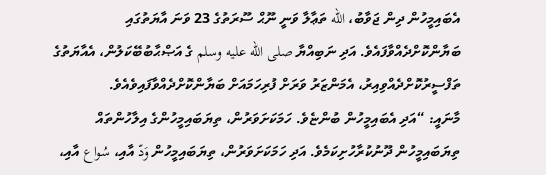އެބައިމީހުން ދިން ޖަވާބު، الله ތަޢާލާ ވަނީ ނޫޙް ސޫރަތުގެ 23 ވަނަ އާޔަތުގައި ބަޔާންކޮށްދެއްވާފައެވެ. އަދި ނަބިއްޔާ صلى الله عليه وسلم ގެ އަޞްޙާބުބޭކަލުން، އެއާޔަތުގެ ތަފްސީރުކޮށްދެއްވިއިރު، އެމަންޒަރު ވަރަށް ފުރިހަމައަށް ބަޔާންކޮށްދެއްވާފައިވެއެވެ.
މާނައީ: “އަދި އެބައިމީހުން ބުންޏެވެ. ހަމަކަށަވަރުން، ތިޔަބައިމީހުންގެ އިލާހުންތައް ތިޔަބައިމީހުން ދޫނުކުރާހުށިކަމެވެ. އަދި ހަމަކަށަވަރުން، ތިޔަބައިމީހުން وَدّ އާއި، سُواع އާއި،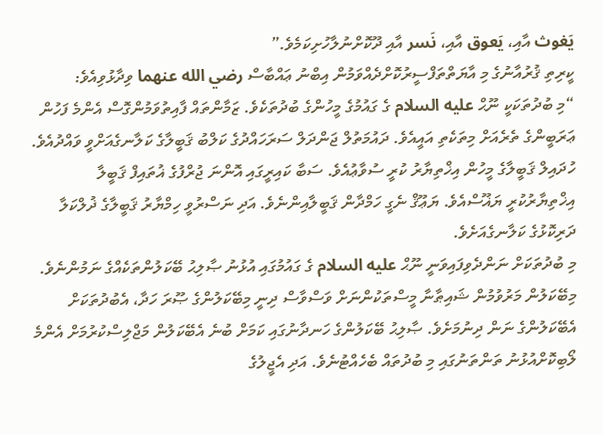يَغوث އާއި، يَعوق އާއި، نَسر އާއި ދޫކޮށްނުލާހުށިކަމެވެ.”
ކީރިތި ޤުރުއާނުގެ މި އާޔަތްތަފްސީރުކޮށްދެއްވަމުން އިބްނު ޢައްބާސް رضي الله عنهما ވިދާޅުވިއެވެ:
“މި ބުދުތަކަކީ ނޫޙް عليه السلام ގެ ގައުމުގެ މީހުންގެ ބުދުތަކެވެ. ޒަމާންތައް ފާއިތުވަމުންގޮސް އެންމެ ފަހުން ޢަރަބީންގެ ތެރެއަށް މިތަކެތި އައީއެވެ. ދައުމަތުލް ޖަންދަލް ސަރަހައްދުގެ ކަލްބު ޤަބީލާގެ ކަލާނގެއަށްވީ ވައްދުއެވެ. ހުދައިލް ޤަބީލާގެ މީހުން އިޚްތިޔާރު ކުރީ ސުވާޢުއެވެ. ސަބާ ކައިރީގައި އޮންނަ ޖުރްފުގެ ޣުތައިފް ޤަބީލާ އިޚްތިޔާރުކުރީ ޔަޣޫސްއެވެ. ޔަޢޫޤް ނެގީ ހަމްދާން ޤަބީލާއިންނެވެ. އަދި ނަސްރުވީ ހިމްޔާރު ޤަބީލާގެ ޛުލްކަލާ ދަރިކޮޅުގެ ކަލާނގެއަށެވެ.
މި ބުދުތަކަށް ނަންދެވިފައިވަނީ ނޫޙް عليه السلام ގެ ގައުމުގައި އުޅުނު ޞާލިޙު ބޭކަލުންތަކެއްގެ ނަމުންނެވެ. މިބޭކަލުން މަރުވުމުން ޝައިޠާނާ މީސްތަކުންނަށް ވަސްވާސް ދިނީ މިބޭކަލުންގެ ޞޫރަ ހަދާ، އެބުދުތަކަށް އެބޭކަލުންގެ ނަން ދިނުމަށެވެ. ޞާލިޙު ބޭކަލުންގެ ހަނދާނުގައި ކަމަށް ބުނެ އެބޭކަލުން މަޖްލިސްކުރުމަށް އެންމެ ލޯބިކޮށްއުޅުނު ތަންތަނުގައި މި ބުދުތައް ބެހެއްޓުނެވެ. އަދި އެޖީލުގެ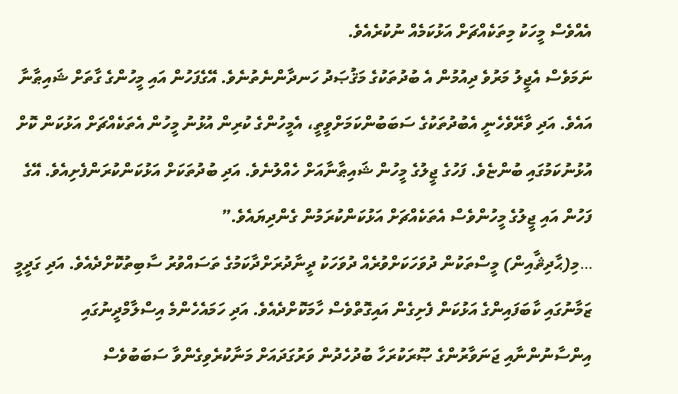އެއްވެސް މީހަކު މިތަކެއްޗަށް އަޅުކަމެއް ނުކުރެއެވެ.
ނަމަވެސް އެޖީލު މަރުވެ ދިއުމުން އެ ބުދުތަކުގެ މަޤުޞަދު ހަނދާންނެތުނެވެ. އޭގެފަހުން އައި މީހުންގެ ގާތަށް ޝައިޠާނާ އައެވެ. އަދި ވާރޭވެހެނީ އެބުދުތަކުގެ ސަބަބުންކަމަށްވީތީ، އެމީހުންގެ ކުރިން އުޅުނު މީހުން އެތަކެއްޗަށް އަޅުކަން ކޮށް އުޅުނުކަމުގައި ބުންޏެވެ. ފަހުގެ ޖީލުގެ މީހުން ޝައިޠާނާއަށް ހެއްލުނެވެ. އަދި ބުދުތަކަށް އަޅުކަންކުރަންފެށިއެވެ. އޭގެ ފަހުން އައި ޖީލުގެ މީހުންވެސް އެތަކެއްޗަށް އަޅުކަންކުރަމުން ގެންދިޔައެވެ.”
…މި(ޙާދިޘާއިން) މީސްތަކުން ދުވަހަކަށްވުރެއް ދުވަހަކު ދީނާދުރަށްދާކަމުގެ ތަސައްވުރު ސާބިތުކޮށްދެއެވެ. އަދި ގަދީމީ ޒަމާނުގައި ކާބަފައިންގެ އަޅުކަން ފެށިގެން އައިގޮތްވެސް ހާމަކޮށްދެއެވެ. އަދި ހަމައެހެންމެ އިސްލާމްދީނުގައި އިންސާނުންނާއި ޖަނަވާރުންގެ ޞޫރަކުރަހާ ބުދުހެދުން ވަރުގަދައަށް މަނާކުރެވިގެންވާ ސަބަބުވެސް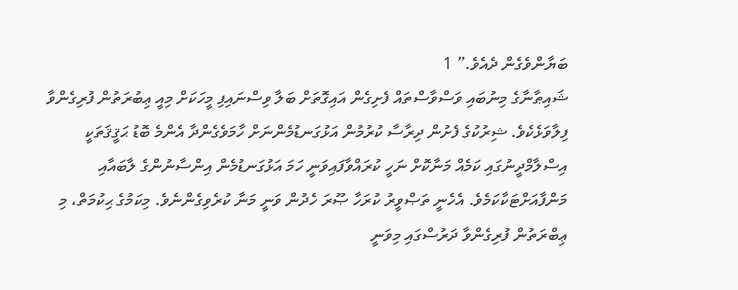ބަޔާންވެގެން ދެއެވެ.” 1
ޝައިޠާނާގެ މިނުބައި ވަސްވާސްތައް ފެށިގެން އައިގޮތަށް ބަލާ ވިސްނައިފި މީހަކަށް މިއީ ޢިބުރަތުން ފުރިގެންވާ ފިލާވަޅެކެވެ. ޝިރުކުގެ ފެށުން ދިރާސާ ކުރުމުން އަޅުގަނޑުމެންނަށް ހާމަވެގެންދާ އެންމެ ބޮޑު ޙަޤީޤަތަކީ އިސްލާމްދީނުގައި ކަމެއް މަނާކޮށް ނަހީ ކުރައްވާފައިވަނީ ހަމަ އަޅުގަނޑުމެން އިންސާނުންގެ ލާބައާއި މަންފާއަށްޓަކާކަމެވެ. އެހެނީ ތަޞްވީރު ކުރަހާ ޞޫރަ ހެދުން ވަނީ މަނާ ކުރެވިގެންނެވެ. މިކަމުގެ ޙިކުމަތް، މި ޢިބްރަތުން ފުރިގެންވާ ދަރުސްގައި މިވަނީ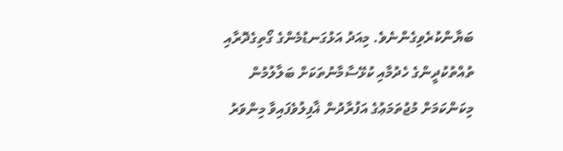ބަޔާންކުރެވިގެންނެވެ. މިއަދު އަޅުގަނޑުމެންގެ ގޯތިގެދޮރާއި ތުއްތުކުދީންގެ ހެދުމާއި ކުޅޭސާމާނުތަކަށް ބަލާލުމުން މިކަންކަމަށް މުޖުތަމަޢުގެ އަފުރާދުން ޣާފިލުވެފައިވާ މިންވަރު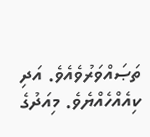ތަޞައްވަރުވެއެވެ. އަދި ކިއެއްހެއްޔެވެ. މިއަދުގެ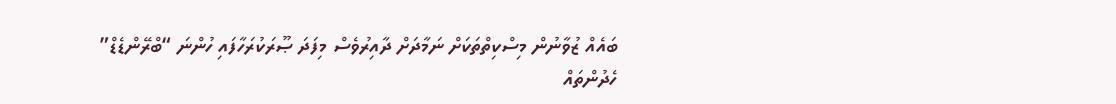ބައެއް ޒުވާނުން މިސްކިތްތަކަށް ނަމާދަށް ދާއިރުވެސް މިފަދަ ޞޫރަކުރަހާފައި ހުންނަ “ބްރޭންޑެޑް” ހެދުންތައް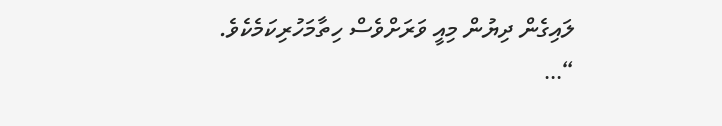ލައިގެން ދިޔުން މިއީ ވަރަށްވެސް ހިތާމަހުރިކަމެކެވެ.
“…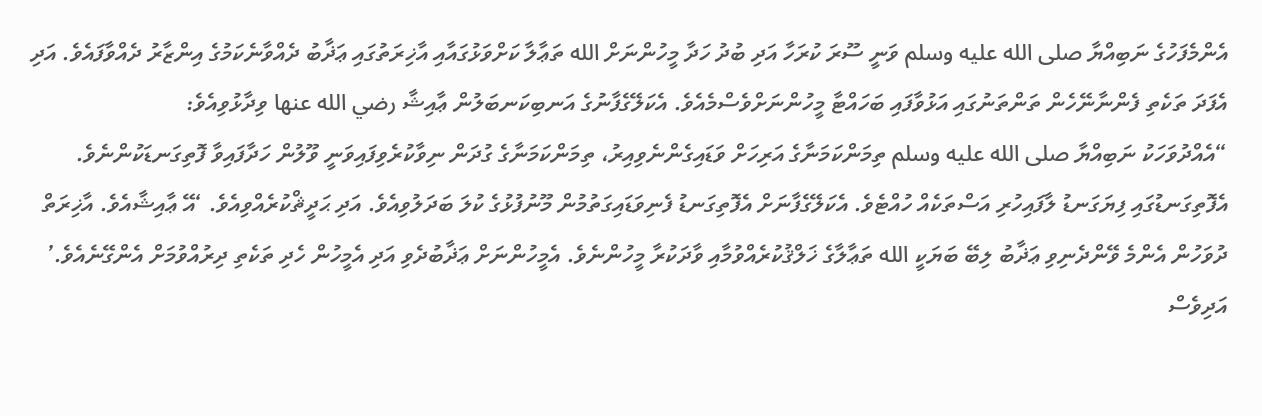އެންމެފަހުގެ ނަބިއްޔާ صلى الله عليه وسلم ވަނީ ސޫރަ ކުރަހާ އަދި ބުދު ހަދާ މީހުންނަށް الله ތަޢާލާ ކަށްވަޅުގައާއި އާޚިރަތުގައި ޢަޛާބު ދެއްވާނެކަމުގެ އިންޒާރު ދެއްވާފައެވެ. އަދި އެފަދަ ތަކެތި ފެންނާނޭހެން ތަންތަނުގައި އަޅުވާފައި ބަހައްޓާ މީހުންނަށްވެސްމެއެވެ. އެކަލޭގެފާނުގެ އަނބިކަނބަލުން ޢާއިޝާ رضي الله عنها ވިދާޅުވިއެވެ:
“އެއްދުވަހަކު ނަބިއްޔާ صلى الله عليه وسلم ތިމަންކަމަނާގެ އަރިހަށް ވަޑައިގެންނެވިއިރު، ތިމަންކަމަނާގެ ގުދަން ނިވާކުރެވިފައިވަނީ ވޫލުން ހަދާފައިވާ ފޮތިގަނޑަކުންނެވެ. އެފޮތިގަނޑުގައި ފިޔަގަނޑު ލާފައިހުރި އަސްތަކެއް ހުއްޓެވެ. އެކަލޭގެފާނަށް އެފޮތިގަނޑު ފެނިވަޑައިގަތުމުން މޫނުފުޅުގެ ކުލަ ބަދަލުވިއެވެ. އަދި ޙަދީޘްކުރެއްވިއެވެ. ‘އޭ ޢާއިޝާއެވެ. އާޚިރަތް ދުވަހުން އެންމެ ވޭންދެނިވި ޢަޛާބު ލިބޭ ބަޔަކީ الله ތަޢާލާގެ ޚަލްޤުކުރެއްވުމާއި ވާދަކުރާ މީހުންނެވެ. އެމީހުންނަށް ޢަޛާބުދެވި އަދި އެމީހުން ހެދި ތަކެތި ދިރުއްވުމަށް އެންގޭނެއެވެ.’ އަދިވެސް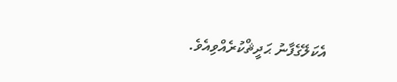އެކަލޭގެފާނު ޙަދީޘްކުރެއްވިއެވެ.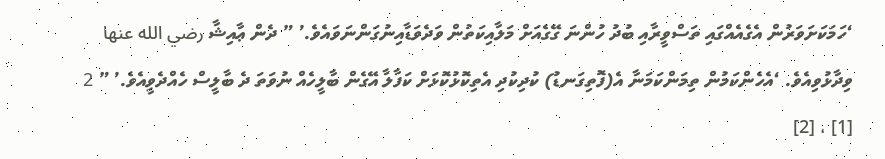‘ހަމަކަށަވަރުން އެގެއެއްގައި ތަސްވީރާއި ބުދު ހުންނަ ގޭގެއަށް މަލާއިކަތުން ވަދެވަޑާއިނުގަންނަވައެވެ.’ ” ދެން ޢާއިޝާ رضي الله عنها ވިދާޅުވިއެވެ. ‘އެހެންކަމުން ތިމަންކަމަނާ އެ(ފޮތިގަނޑު) ކުދިކުދި އެތިކޮޅުކޮޅަށް ކަފާލާ އޭގެން ބާލީހެއް ނުވަތަ ދެ ބާލީސް ހެއްދެވީއެވެ.’ ” 2
[1] ، [2]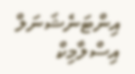އިންޓަނެޝަނަލް އިސްލާމިކް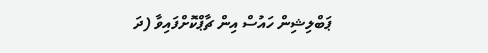ޕަބްލިޝިން ހައުސް އިން ޗާޕްކޮށްފައިވާ (ދަ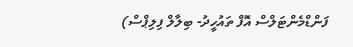ފަންޑްމެންޓަލްސް އޮފް ތައުހީދު- ބިލާލް ފިލިޕްސް)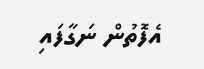އެފޮތުން ނަގާފައި